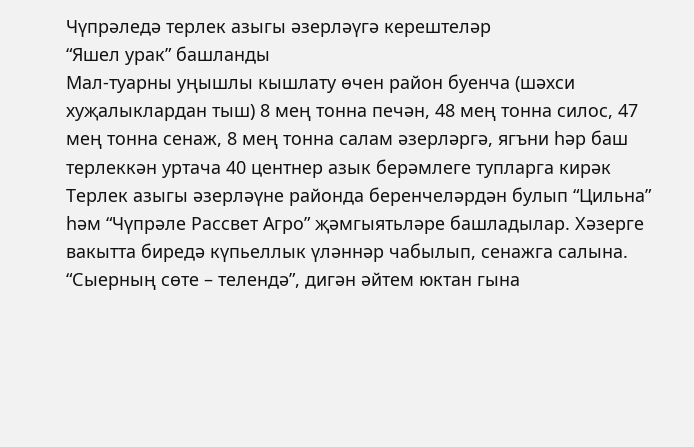Чүпрәледә терлек азыгы әзерләүгә керештеләр
“Яшел урак” башланды
Мал-туарны уңышлы кышлату өчен район буенча (шәхси хуҗалыклардан тыш) 8 мең тонна печән, 48 мең тонна силос, 47 мең тонна сенаж, 8 мең тонна салам әзерләргә, ягъни һәр баш терлеккән уртача 40 центнер азык берәмлеге тупларга кирәк
Терлек азыгы әзерләүне районда беренчеләрдән булып “Цильна” һәм “Чүпрәле Рассвет Агро” җәмгыятьләре башладылар. Хәзерге вакытта биредә күпьеллык үләннәр чабылып, сенажга салына.
“Сыерның сөте – телендә”, дигән әйтем юктан гына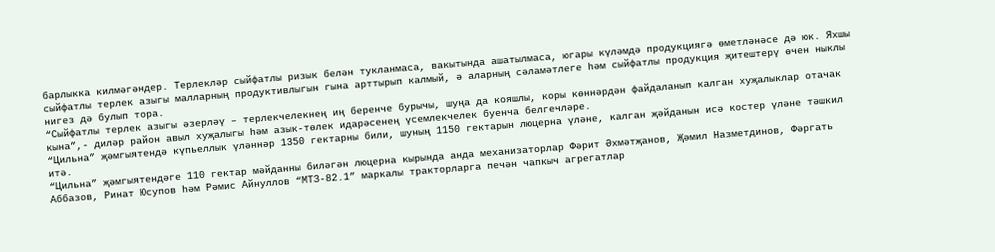барлыкка килмәгәндер. Терлекләр сыйфатлы ризык белән тукланмаса, вакытында ашатылмаса, югары күләмдә продукциягә өметләнәсе дә юк. Яхшы сыйфатлы терлек азыгы малларның продуктивлыгын гына арттырып калмый, ә аларның сәламәтлеге һәм сыйфатлы продукция җитештерү өчен ныклы нигез дә булып тора.
“Сыйфатлы терлек азыгы әзерләү – терлекчелекнең иң беренче бурычы, шуңа да кояшлы, коры көннәрдән файдаланып калган хуҗалыклар отачак кына”,- диләр район авыл хуҗалыгы һәм азык-төлек идарәсенең үсемлекчелек буенча белгечләре.
“Цильна” җәмгыятендә күпьеллык үләннәр 1350 гектарны били, шуның 1150 гектарын люцерна үләне, калган җәйданын исә костер үләне тәшкил итә.
“Цильна” җәмгыятендәге 110 гектар мәйданны биләгән люцерна кырында анда механизаторлар Фәрит Әхмәтҗанов, Җәмил Назметдинов, Фәргать Аббазов, Ринат Юсупов һәм Рәмис Айнуллов “МТЗ-82.1” маркалы тракторларга печән чапкыч агрегатлар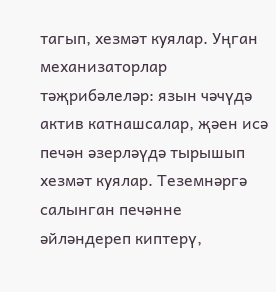тагып, хезмәт куялар. Уңган механизаторлар тәҗрибәлеләр: язын чәчүдә актив катнашсалар, җәен исә печән әзерләүдә тырышып хезмәт куялар. Теземнәргә салынган печәнне әйләндереп киптерү,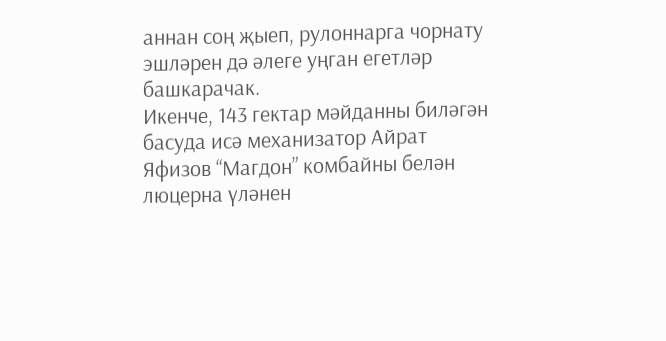аннан соң җыеп, рулоннарга чорнату эшләрен дә әлеге уңган егетләр башкарачак.
Икенче, 143 гектар мәйданны биләгән басуда исә механизатор Айрат Яфизов “Магдон” комбайны белән люцерна үләнен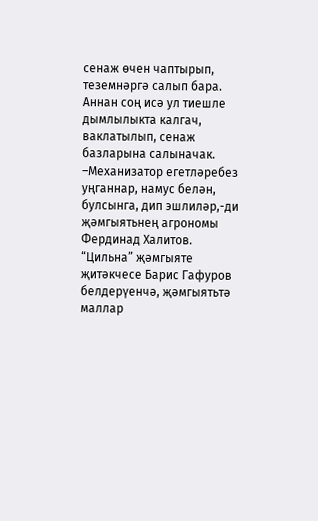сенаж өчен чаптырып, теземнәргә салып бара. Аннан соң исә ул тиешле дымлылыкта калгач, ваклатылып, сенаж базларына салыначак.
–Механизатор егетләребез уңганнар, намус белән, булсынга, дип эшлиләр,-ди җәмгыятьнең агрономы Фердинад Халитов.
“Цильна” җәмгыяте җитәкчесе Барис Гафуров белдерүенчә, җәмгыятьтә маллар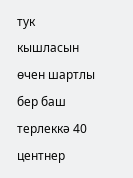тук кышласын өчен шартлы бер баш терлеккә 40 центнер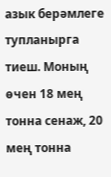азык берәмлеге тупланырга тиеш. Моның өчен 18 мең тонна сенаж, 20 мең тонна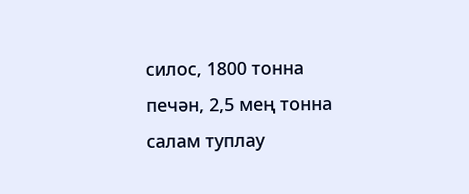силос, 1800 тонна печән, 2,5 мең тонна салам туплау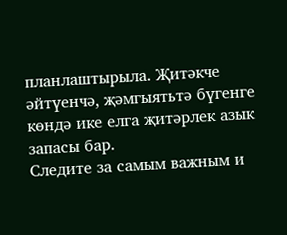планлаштырыла. Җитәкче әйтүенчә, җәмгыятьтә бүгенге көндә ике елга җитәрлек азык запасы бар.
Следите за самым важным и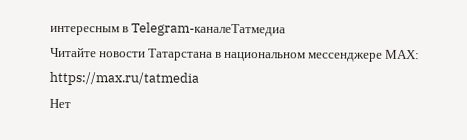интересным в Telegram-каналеТатмедиа
Читайте новости Татарстана в национальном мессенджере MАХ: https://max.ru/tatmedia
Нет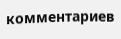комментариев